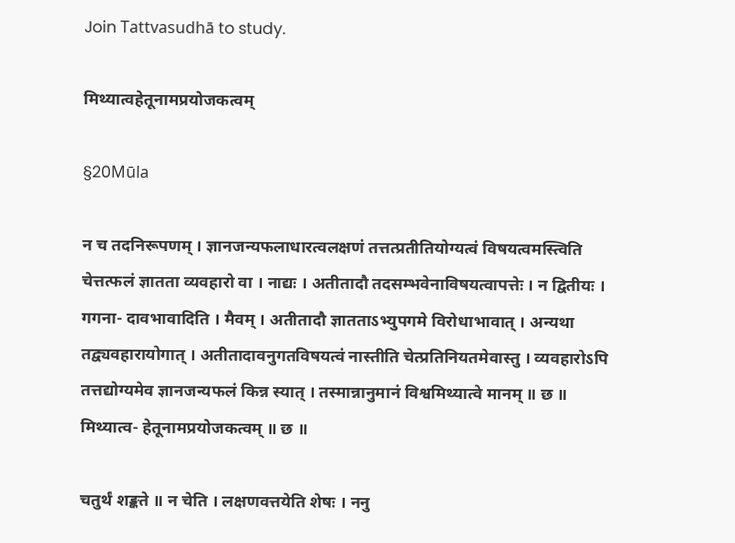Join Tattvasudhā to study.

मिथ्यात्वहेतूनामप्रयोजकत्वम्

§20Mūla

न च तदनिरूपणम् । ज्ञानजन्यफलाधारत्वलक्षणं तत्तत्प्रतीतियोग्यत्वं विषयत्वमस्त्विति चेत्तत्फलं ज्ञातता व्यवहारो वा । नाद्यः । अतीतादौ तदसम्भवेनाविषयत्वापत्तेः । न द्वितीयः । गगना- दावभावादिति । मैवम् । अतीतादौ ज्ञातताऽभ्युपगमे विरोधाभावात् । अन्यथा तद्व्यवहारायोगात् । अतीतादावनुगतविषयत्वं नास्तीति चेत्प्रतिनियतमेवास्तु । व्यवहारोऽपि तत्तद्योग्यमेव ज्ञानजन्यफलं किन्न स्यात् । तस्मान्नानुमानं विश्वमिथ्यात्वे मानम् ॥ छ ॥ मिथ्यात्व- हेतूनामप्रयोजकत्वम् ॥ छ ॥

चतुर्थं शङ्कते ॥ न चेति । लक्षणवत्तयेति शेषः । ननु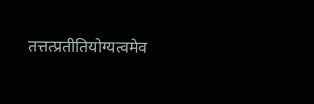तत्तत्प्रतीतियोग्यत्वमेव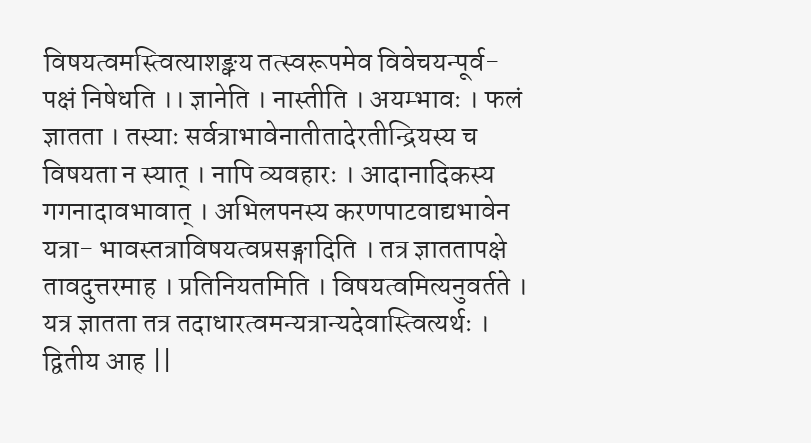विषयत्वमस्त्वित्याशङ्क्य तत्स्वरूपमेव विवेचयन्पूर्व- पक्षं निषेधति ।। ज्ञानेति । नास्तीति । अयम्भावः । फलं ज्ञातता । तस्याः सर्वत्राभावेनातीतादेरतीन्द्रियस्य च विषयता न स्यात् । नापि व्यवहारः । आदानादिकस्य गगनादावभावात् । अभिलपनस्य करणपाटवाद्यभावेन यत्रा- भावस्तत्राविषयत्वप्रसङ्गादिति । तत्र ज्ञाततापक्षे तावदुत्तरमाह । प्रतिनियतमिति । विषयत्वमित्यनुवर्तते । यत्र ज्ञातता तत्र तदाधारत्वमन्यत्रान्यदेवास्त्वित्यर्थः । द्वितीय आह ||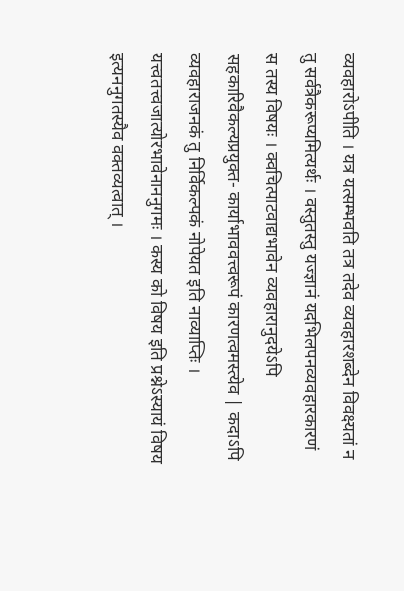व्यवहारोऽपीति । यत्र यत्सम्भवति तत्र तदेव व्यवहारशब्देन विवक्ष्यतां न तु सर्वत्रैकरूप्यमित्यर्थः । वस्तुतस्तु यज्ज्ञानं यदभिलपनव्यवहारकारणं स तस्य विषयः । क्वचित्पाटवाद्यभावेन व्यवहारानुदयेऽपि सहकारिवैकल्यप्रयुक्त- कार्याभाववत्त्वरूपं कारणत्वमस्त्येव | कदाऽपि व्यवहाराजनकं तु निर्विकल्पकं नोपेयत इति नाव्याप्तिः । यत्त्वतत्त्वजात्योरभावेनाननुगमः । कस्य को विषय इति प्रश्नेऽस्यायं विषय इत्यननुगतस्यैव वक्तव्यत्वात् ।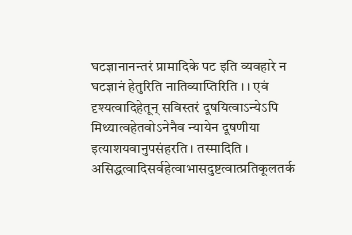घटज्ञानानन्तरं प्रामादिके पट इति व्यवहारे न घटज्ञानं हेतुरिति नातिव्याप्तिरिति । । एवं दृश्यत्वादिहेतून् सविस्तरं दूषयित्वाऽन्येऽपि मिथ्यात्वहेतवोऽनेनैव न्यायेन दूषणीया इत्याशयवानुपसंहरति । तस्मादिति । असिद्धत्वादिसर्वहेत्वाभासदुष्टत्वात्प्रतिकूलतर्क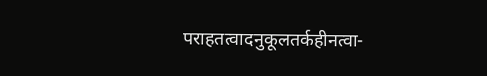पराहतत्वादनुकूलतर्कहीनत्वा-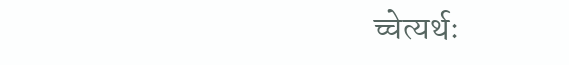च्चेत्यर्थः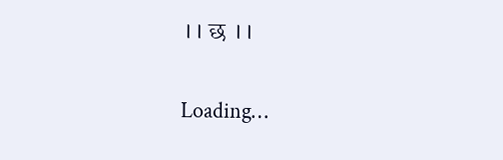।। छ ।।

Loading…